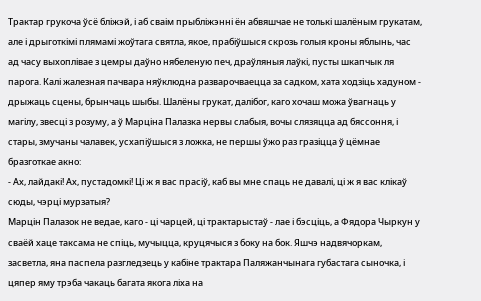Трактар грукоча ўсё бліжэй, і аб сваім прыбліжэнні ён абвяшчае не толькі шалёным грукатам, але і дрыготкімі плямамі жоўтага святла, якое, прабіўшыся скрозь голыя кроны яблынь, час ад часу выхоплівае з цемры даўно нябеленую печ, драўляныя лаўкі, пусты шкапчык ля парога. Калі жалезная пачвара няўклюдна разварочваецца за садком, хата ходзіць хадуном - дрыжаць сцены, брынчаць шыбы. Шалёны грукат, далібог, каго хочаш можа ўвагнаць у магілу, звесці з розуму, а ў Марціна Палазка нервы слабыя, вочы слязяцца ад бяссоння, і стары, змучаны чалавек, усхапіўшыся з ложка, не першы ўжо раз гразіцца ў цёмнае бразготкае акно:
- Ах, лайдакі! Ах, пустадомкі! Ці ж я вас прасіў, каб вы мне спаць не давалі, ці ж я вас клікаў сюды, чэрці мурзатыя?
Марцін Палазок не ведае, каго - ці чарцей, ці трактарыстаў - лае і бэсціць, а Фядора Чыркун у сваёй хаце таксама не спіць, мучыцца, круцячыся з боку на бок. Яшчэ надвячоркам, засветла, яна паспела разгледзець у кабіне трактара Паляжанчынага губастага сыночка, і цяпер яму трэба чакаць багата якога ліха на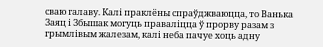сваю галаву. Калі праклёны спраўджваюцца, то Ванька Заяц і Збышак могуць праваліцца ў прорву разам з грымлівым жалезам, калі неба пачуе хоць адну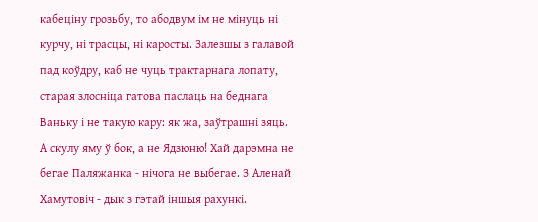кабеціну грозьбу, то абодвум ім не мінуць ні курчу, ні трасцы, ні каросты. Залезшы з галавой пад коўдру, каб не чуць трактарнага лопату, старая злосніца гатова паслаць на беднага Ваньку і не такую кару: як жа, заўтрашні зяць. А скулу яму ў бок, а не Ядзюню! Хай дарэмна не бегае Паляжанка - нічога не выбегае. З Аленай Хамутовіч - дык з гэтай іншыя рахункі.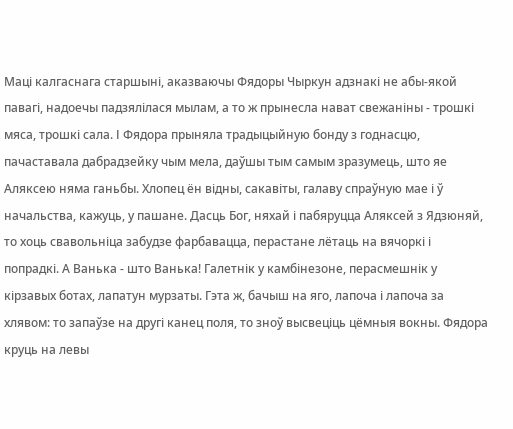Маці калгаснага старшыні, аказваючы Фядоры Чыркун адзнакі не абы-якой павагі, надоечы падзялілася мылам, а то ж прынесла нават свежаніны - трошкі мяса, трошкі сала. І Фядора прыняла традыцыйную бонду з годнасцю, пачаставала дабрадзейку чым мела, даўшы тым самым зразумець, што яе Аляксею няма ганьбы. Хлопец ён відны, сакавіты, галаву спраўную мае і ў начальства, кажуць, у пашане. Дасць Бог, няхай і пабяруцца Аляксей з Ядзюняй, то хоць свавольніца забудзе фарбавацца, перастане лётаць на вячоркі і попрадкі. А Ванька - што Ванька! Галетнік у камбінезоне, перасмешнік у кірзавых ботах, лапатун мурзаты. Гэта ж, бачыш на яго, лапоча і лапоча за хлявом: то запаўзе на другі канец поля, то зноў высвеціць цёмныя вокны. Фядора круць на левы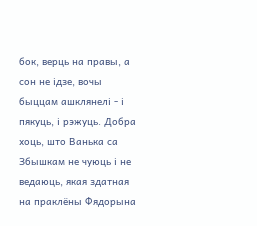бок, верць на правы, а сон не ідзе, вочы быццам ашклянелі - і пякуць, і рэжуць. Добра хоць, што Ванька са Збышкам не чуюць і не ведаюць, якая здатная на праклёны Фядорына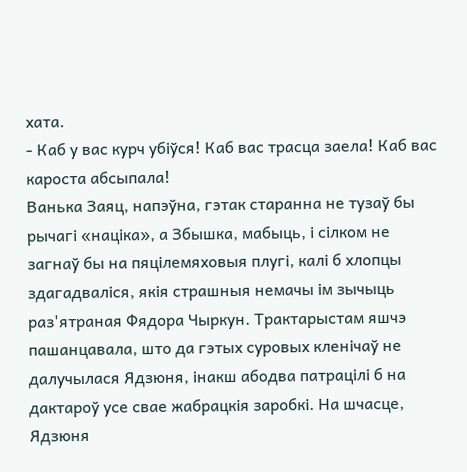хата.
- Каб у вас курч убіўся! Каб вас трасца заела! Каб вас кароста абсыпала!
Ванька Заяц, напэўна, гэтак старанна не тузаў бы рычагі «націка», а Збышка, мабыць, і сілком не загнаў бы на пяцілемяховыя плугі, калі б хлопцы здагадваліся, якія страшныя немачы ім зычыць раз'ятраная Фядора Чыркун. Трактарыстам яшчэ пашанцавала, што да гэтых суровых кленічаў не далучылася Ядзюня, інакш абодва патрацілі б на дактароў усе свае жабрацкія заробкі. На шчасце, Ядзюня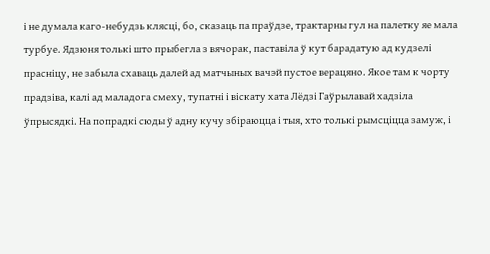і не думала каго-небудзь клясці, бо, сказаць па праўдзе, трактарны гул на палетку яе мала турбуе. Ядзюня толькі што прыбегла з вячорак, паставіла ў кут барадатую ад кудзелі прасніцу, не забыла схаваць далей ад матчыных вачэй пустое верацяно. Якое там к чорту прадзіва, калі ад маладога смеху, тупатні і віскату хата Лёдзі Гаўрылавай хадзіла ўпрысядкі. На попрадкі сюды ў адну кучу збіраюцца і тыя, хто толькі рымсціцца замуж, і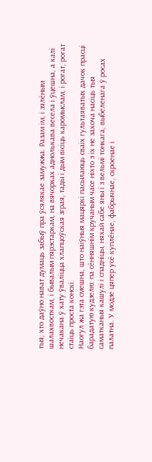тыя, хто даўно нават думаць забыў пра ўсялякае замужжа. Разам ім, і зялёным шалахвосткам, і бывалым пярэстаркам, на вячорках аднолькава весела і ўцешна, а калі нечакана ў хату ўваліцца хлапцоўская зграя, тады і дым вісіць каромыслам, і рогат, рогат стаіць проста конскі.
Наогул жа гэта смешна, што наіўныя мацяркі пасылаюць сваіх гультаяватых дачок прасці барадатую кудзелю: па сённяшнім кручаным часе ніхто з іх не захоча насіць тыя саматканыя кашулі і спадніцы, няхай сабе яны і з вельмі тонкага, выбеленага ў росах палатна. У модзе цяпер усё куплёнае, фабрычнае, скроенае і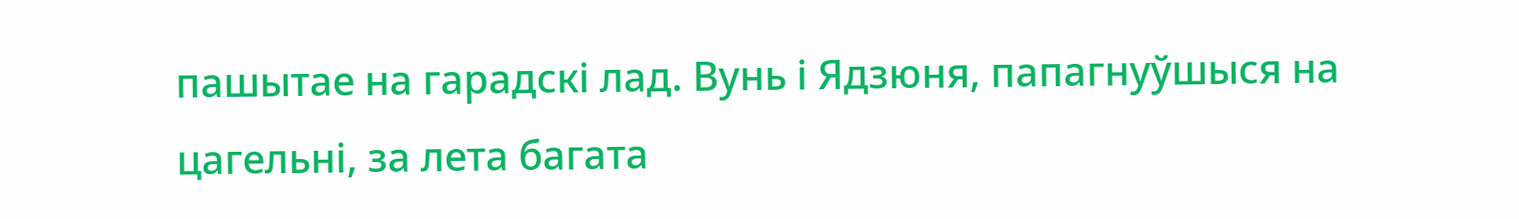пашытае на гарадскі лад. Вунь і Ядзюня, папагнуўшыся на цагельні, за лета багата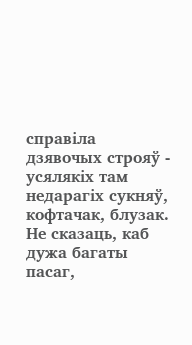справіла дзявочых строяў - усялякіх там недарагіх сукняў, кофтачак, блузак. Не сказаць, каб дужа багаты пасаг,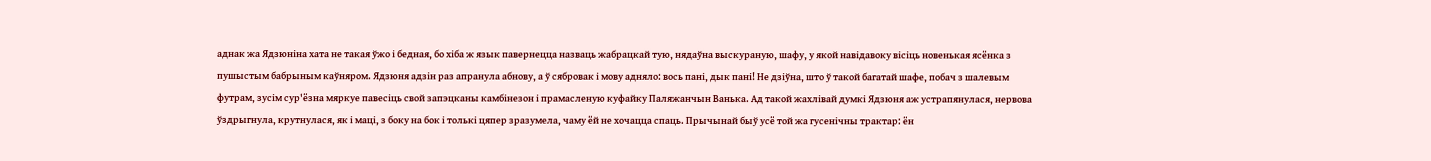аднак жа Ядзюніна хата не такая ўжо і бедная, бо хіба ж язык павернецца назваць жабрацкай тую, нядаўна выскураную, шафу, у якой навідавоку вісіць новенькая ясёнка з пушыстым бабрыным каўняром. Ядзюня адзін раз апранула абнову, а ў сябровак і мову адняло: вось пані, дык пані! Не дзіўна, што ў такой багатай шафе, побач з шалевым футрам, зусім сур'ёзна мяркуе павесіць свой запэцканы камбінезон і прамасленую куфайку Паляжанчын Ванька. Ад такой жахлівай думкі Ядзюня аж устрапянулася, нервова ўздрыгнула, крутнулася, як і маці, з боку на бок і толькі цяпер зразумела, чаму ёй не хочацца спаць. Прычынай быў усё той жа гусенічны трактар: ён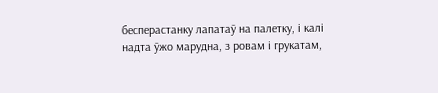бесперастанку лапатаў на палетку, і калі надта ўжо марудна, з ровам і грукатам,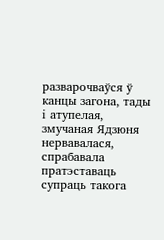разварочваўся ў канцы загона, тады і атупелая, змучаная Ядзюня нервавалася, спрабавала пратэставаць супраць такога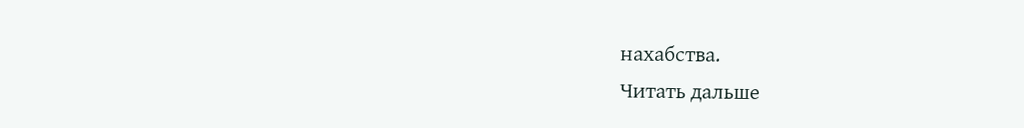нахабства.
Читать дальше